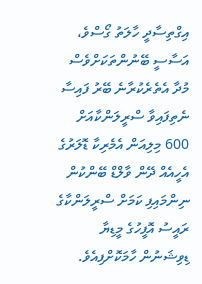އިގްތިސާދީ ހާލަތު ގޯސްވެ، އަސާސީ ބޭނުންތަކަށްވެސް މުދާ އެތެރެކުރާނެ ބޭރު ފައިސާ ނެތިފައިވާ ސްރީލަންކާއަށް 600 މިލިއަން އެމެރިކާ ޑޮލަރުގެ އެހީއެއް ދޭން ވާލްޑް ބޭންކުން ނިންމައިފި ކަމަށް ސްރީލަންކާގެ ރައީސު އޮފީހުގެ މީޑިޔާ ޑިވިޝަނުން ހާމަކޮށްފިއެވެ.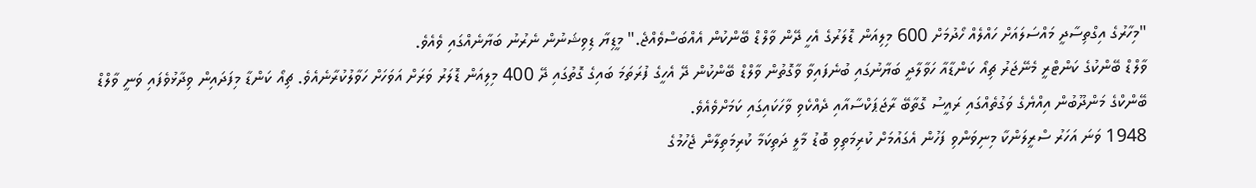"މިހާރުގެ އިގްތިސާދީ މައްސަލައަށް ހައްލެއް ހޯދުމަށް 600 މިލިއަން ޑޮލަރުގެ އެހީ ދޭން ވާލްޑް ބޭންކުން އެއްބަސްވެއްޖެ." މީޑިޔާ ޑިވިޝަނުން ނެރުނު ބަޔާނެއްގައި ވެއެވެ.
ވާލްޑް ބޭންކުގެ ކަންޓްރީ މެނޭޖަރު ޗިއޯ ކަންޑާއާ ހަވާލާދީ ބަޔާނުގައި ބުނެފައިވާ ވާގޮތުން ވާލްޑް ބޭންކުން ދޭ އެހީގެ ފުރަތަމަ ބައިގެ ގޮތުގައި ދޭ 400 މިލިއަން ޑޮލަރު ވަރަށް އަވަހަށް ހަވާލުކުރާނެއެވެ. ޗިއޯ ކަންޑާ މިފަދައިން ވިދާޅުވެފައި ވަނީ ވާލްޑް ބޭންކްގެ މަންދޫބުން އިއްޔެގެ ވަގުތެއްގައި ރައީސު ގޮތާބޭ ރާޖަޕަކްސާއާއި ދެއްކެވި ވާހަކައިގައި ކަމަށްވެއެވެ.
1948 ވަނަ އަހަރު ސްރީލަންކާ މިނިވަންވި ފަހުން އެގައުމަށް ކުރިމަތިވި ބޮޑު މާލީ ދަތިކަމާ ކުރިމަތިލާން ޖެހުމުގެ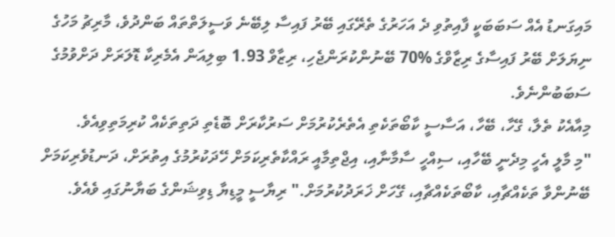މައިގަނޑު އެއް ސަބަބަކީ ފާއިތުވި ދެ އަހަރުގެ ތެރޭގައި ބޭރު ފައިސާ ލިބޭނެ ވަސީލަތްތައް ބަންދުވެ، މާރިޗު މަހުގެ ނިޔަލަށް ބޭރު ފައިސާގެ ރިޒާވްގެ %70 ބޭނުންކުރަންޖެހި، ރިޒާވް 1.93 ބިލިއަން އެމެރިކާ ޑޮލަރަށް ދަށްވުމުގެ ސަބަބުންނެވެ.
މިއާއެކު ތެލާ، ގޭހާ، ބޭހާ، އަސާސީ ކާބޯތަކެތި އެތެރެކުރުމަށް ސަރުކާރަށް ބޮޑެތި ދަތިތަކެއް ކުރިމަތިވިއެވެ.
"މި މާލީ އެހީ މިދެނީ ބޭހާއި، ސިއްހީ ސާމާނާއި، އިޖްތިމާއީ ރައްކާތެރިކަމަށް ހޭދަކުރުމުގެ އިތުރަށް، ދަނޑުވެރިކަމަށް ބޭނުންވާ ތަކެއްޗާއި، ކާބޯތަކެއްޗާއި، ގޭހަށް ޚަރަދުކުރުމަށް." ރިޔާސީ މީޑިޔާ ޑިވިޝަންގެ ބަޔާނުގައި ވެއެވެ.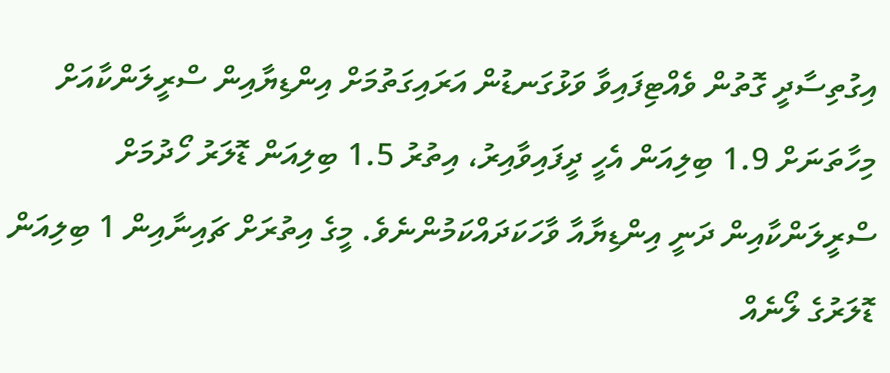އިގުތިސާދީ ގޮތުން ވެއްޓިފައިވާ ވަޅުގަނޑުން އަރައިގަތުމަށް އިންޑިޔާއިން ސްރީލަންކާއަށް މިހާތަނަށް 1.9 ބިލިއަން އެހީ ދީފައިވާއިރު، އިތުރު 1.5 ބިލިއަން ޑޮލަރު ހޯދުމަށް ސްރީލަންކާއިން ދަނީ އިންޑިޔާއާ ވާހަކަދައްކަމުންނެވެ. މީގެ އިތުރަށް ޗައިނާއިން 1 ބިލިއަން ޑޮލަރުގެ ލޯނެއް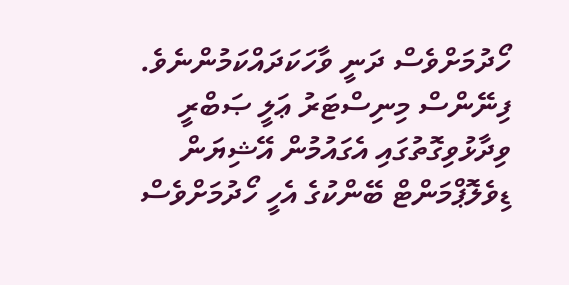ހޯދުމަށްވެސް ދަނީ ވާހަކަދައްކަމުންނެވެ.
ފިނޭންސް މިނިސްޓަރު ޢަލީ ޞަބްރީ ވިދާޅުވިގޮތުގައި އެގައުމުން އޭޝިޔަން ޑިވެލޮޕްމަންޓް ބޭންކުގެ އެހީ ހޯދުމަށްވެސް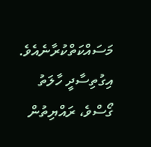މަސައްކަތްކުރާނެއެވެ.
އިގުތިސާދީ ހާލަތު ގޯސްވެ، ރައްޔިތުން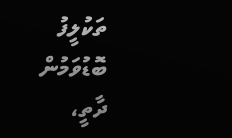ތަކުލީފު ބޮޑުވަމުން ދާތީ،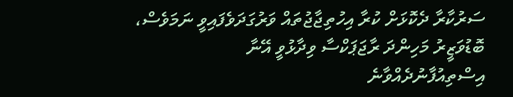ސަރުކާރާ ދެކޮޅަށް ކުރާ އިހުތިޖާޖުތައް ވަރުގަދަވެފައިވީ ނަމަވެސް، ބޮޑުވަޒީރު މަހިންދަ ރާޖަޕަކްސާ ވިދާޅުވީ އޭނާ އިސްތިއުފާނުދެއްވާނެ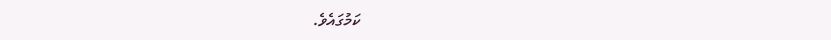ކަމުގައެވެ.